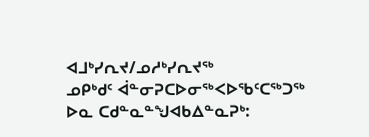ᐊᒧᒃᓯᕆᔪ/ᓄᓱᒃᓯᕆᔪᖅ
ᓄᑭᒃᑯᑦ ᐋᓐᓂᕈᑕᐅᓂᖅᐸᐅᖃᑦᑕᖅᑐᖅ
ᐅᓇ ᑕᑯᓐᓇᓐᖑᐊᑲᐃᓐᓇᕈᒃ: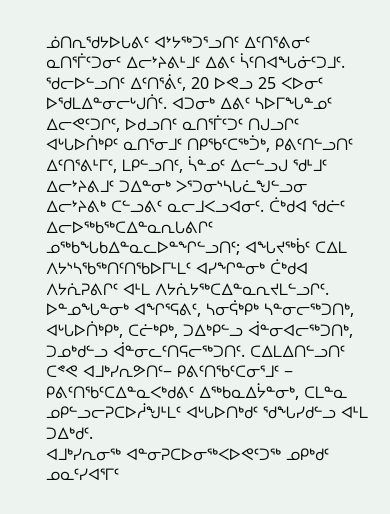ᓅᑎᕆᖁᔭᐅᒐᕕᑦ ᐊᔾᔭᖅᑐᕐᓗᑎᑦ ᐃᑦᑎᕐᕕᓂᑦ ᓇᑎᕐᒦᑦᑐᓂᑦ ᐃᓕᔾᔨᕕᒻᒧᑦ ᐃᕕᑦ ᓵᑦᑎᐊᖓᓃᑦᑐᒧᑦ. ᖁᓕᐅᓪᓗᑎᑦ ᐃᑦᑎᕐᕖᑦ, 20 ᐅᕙᓗ 25 ᐸᐅᓂᑦ ᐅᖁᒪᐃᓐᓂᓕᒡᒍᑏᑦ. ᐊᑐᓂᒃ ᐃᕕᑦ ᓴᐅᒥᖓᓐᓄᑦ ᐃᓕᕙᑦᑐᒋᑦ, ᐅᑯᓗᑎᑦ ᓇᑎᕐᒦᑦᑐᑦ ᑎᒍᓗᒋᑦ ᐊᒡᒐᐅᑏᒃᑭᑦ ᓇᑎᕐᓂᒧᑦ ᑎᑭᖃᑦᑕᖅᑑᒃ, ᑭᕕᑦᑎᓪᓗᑎᑦ ᐃᑦᑎᕐᕕᒻᒥᑦ, ᒪᑭᓪᓗᑎᑦ, ᓵᓐᓄᑦ ᐃᓕᓪᓗᒍ ᖁᒻᒧᑦ ᐃᓕᔾᔨᕕᒧᑦ ᑐᐃᓐᓂᒃ ᐳᕐᑐᓂᔅᓴᒐᓛᖑᓪᓗᓂ ᐃᓕᔾᔨᕕᒃ ᑕᓪᓗᕕᑦ ᓇᓕᒧᐸᓗᐊᓂᑦ. ᑖᒃᑯᐊ ᖁᓖᑦ ᐃᓕᐅᖅᑲᖅᑕᐃᓐᓇᕆᒐᕕᒋᑦ ᓄᖅᑲᖓᑲᐃᓐᓇᓚᐅᓐᖏᓪᓗᑎᑦ; ᐊᖓᔪᖅᑳᑦ ᑕᐃᒪ ᐱᔭᔅᓴᖃᖅᑎᑦᑎᖃᐅᒥᒻᒪᑦ ᐊᓯᖏᓐᓂᒃ ᑖᒃᑯᐊ ᐱᔭᕇᕈᕕᒋᑦ ᐊᒻᒪ ᐱᔭᕇᔭᖅᑕᐃᓐᓇᕆᔪᒪᓪᓗᒋᑦ.
ᐅᓐᓄᖓᓐᓂᒃ ᐊᖏᕐᕋᕕᑦ, ᓴᓂᕌᒃᑭᒃ ᓴᓐᓂᓕᖅᑐᑎᒃ, ᐊᒡᒐᐅᑏᒃᑭᒃ, ᑕᓖᒃᑭᒃ, ᑐᐃᒃᑭᓪᓗ ᐋᓐᓂᐊᓕᖅᑐᑎᒃ, ᑐᓄᒃᑯᓪᓗ ᐋᓐᓂᓚᑦᑎᕋᓕᖅᑐᑎᑦ. ᑕᐃᒪᐃᑎᓪᓗᑎᑦ ᑕᕝᕙ ᐊᒧᒃᓯᕆᕗᑎᑦ− ᑭᕕᑦᑎᖃᑦᑕᓂᕐᒧᑦ − ᑭᕕᑦᑎᖃᑦᑕᐃᓐᓇᐸᒃᑯᕕᑦ ᐃᖅᑲᓇᐃᔮᓐᓂᒃ, ᑕᒪᓐᓇ ᓄᑭᓪᓗᓕᕈᑕᐅᓲᖑᒻᒪᑦ ᐊᒡᒐᐅᑎᒃᑯᑦ ᖁᖓᓯᑯᓪᓗ ᐊᒻᒪ ᑐᐃᒃᑯᑦ.
ᐊᒧᒃᓯᕆᓂᖅ ᐊᓐᓂᕈᑕᐅᓂᖅᐸᐅᕙᑦᑐᖅ ᓄᑭᒃᑯᑦ  ᓄᓇᑦᓯᐊᕐᒥᑦ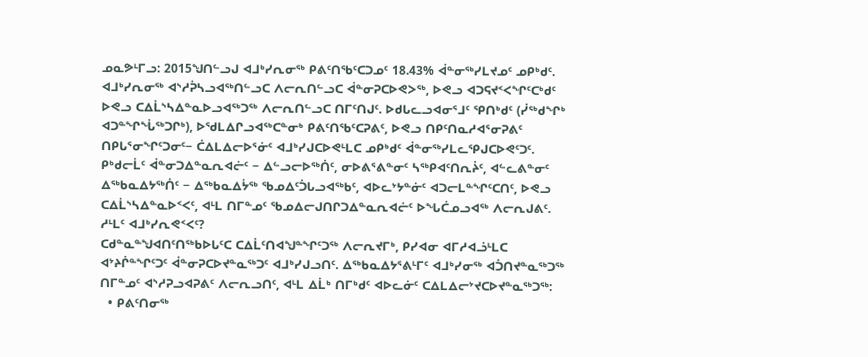ᓄᓇᕗᒻᒥᓗ: 2015ᖑᑎᓪᓗᒍ ᐊᒧᒃᓯᕆᓂᖅ ᑭᕕᑦᑎᖃᑦᑕᑐᓄᑦ 18.43% ᐋᓐᓂᖅᓯᒪᔪᓄᑦ ᓄᑭᒃᑯᑦ. ᐊᒧᒃᓯᕆᓂᖅ ᐊᔅᓱᕉᓴᓗᐊᖅᑎᓪᓗᑕ ᐱᓕᕆᑎᓪᓗᑕ ᐋᓐᓂᕈᑕᐅᕙᐳᖅ, ᐅᕙᓗ ᐊᑐᕋᔪᑉᐸᖏᑦᑕᒃᑯᑦ ᐅᕙᓗ ᑕᐃᒫᔅᓴᐃᓐᓇᐅᓗᐊᖅᑐᖅ ᐱᓕᕆᑎᓪᓗᑕ ᑎᒥᑦᑎᒍᑦ. ᐅᑯᒐᓚᓗᐊᓂᕐᒧᑦ ᕿᑎᒃᑯᑦ (ᓰᖅᑯᖏᒃ ᐊᑐᓐᖏᖔᖅᑐᒋᒃ), ᐅᖁᒪᐃᒋᓗᐊᖅᑕᓐᓂᒃ ᑭᕕᑦᑎᖃᑦᑕᕈᕕᑦ, ᐅᕙᓗ ᑎᑭᑦᑎᓇᓱᐊᕐᓂᕈᕕᑦ ᑎᑭᒐᕐᓂᖏᑦᑐᓂᑦ− ᑖᐃᒪᐃᓕᐅᕐᓃᑦ ᐊᒧᒃᓯᒍᑕᐅᕙᒻᒪᑕ ᓄᑭᒃᑯᑦ ᐋᓐᓂᖅᓯᒪᓚᕿᒍᑕᐅᕙᑦᑐᑦ.
ᑭᒃᑯᓕᒫᑦ ᐋᓐᓂᑐᐃᓐᓇᕆᐊᓖᑦ − ᐃᓪᓗᓕᐅᖅᑏᑦ, ᓂᐅᕕᕐᕕᓐᓂᑦ ᓴᖅᑭᐊᑦᑎᕆᔩᑦ, ᐊᓪᓚᕕᓐᓂᑦ ᐃᖅᑲᓇᐃᔭᖅᑏᑦ − ᐃᖅᑲᓇᐃᔮᖅ ᖃᓄᐃᑦᑑᒐᓗᐊᖅᑲᑦ, ᐊᐅᓚᔾᔭᓐᓃᑦ ᐊᑐᓕᒪᓐᖏᑦᑕᑎᑦ, ᐅᕙᓗ ᑕᐃᒫᔅᓴᐃᓐᓇᐅᑉᐸᑦ, ᐊᒻᒪ ᑎᒥᓐᓄᑦ ᖃᓄᐃᓕᒍᑎᒋᑐᐃᓐᓇᕆᐊᓖᑦ ᐅᖓᑖᓄᓗᐊᖅ ᐱᓕᕆᒍᕕᑦ.
ᓱᒻᒪᑦ ᐊᒧᒃᓯᕆᕙᑉᐸᑦ?
ᑕᑯᓐᓇᓐᖑᐊᑎᑦᑎᖅᑲᐅᒐᑦᑕ ᑕᐃᒫᑦᑎᐊᖑᓐᖏᑦᑐᖅ ᐱᓕᕆᔪᒥᒃ, ᑭᓯᐊᓂ ᐊᒥᓱᐊᓘᒻᒪᑕ ᐊᔾᔨᒌᓐᖏᑦᑐᑦ ᐋᓐᓂᕈᑕᐅᔪᓐᓇᖅᑐᑦ ᐊᒧᒃᓯᒍᓗᑎᑦ. ᐃᖅᑲᓇᐃᔭᕐᕕᒻᒥᑦ ᐊᒧᒃᓯᓂᖅ ᐊᑑᑎᔪᓐᓇᖅᑐᖅ ᑎᒥᓐᓄᑦ ᐊᔅᓱᕈᓗᐊᕈᕕᑦ ᐱᓕᕆᓗᑎᑦ, ᐊᒻᒪ ᐃᒫᒃ ᑎᒥᒃᑯᑦ ᐊᐅᓚᓃᑦ ᑕᐃᒪᐃᓕᔾᔪᑕᐅᔪᓐᓇᖅᑐᖅ:
  • ᑭᕕᑦᑎᓂᖅ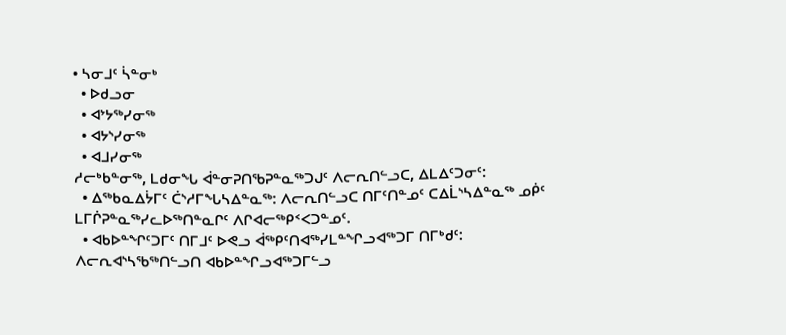• ᓴᓂᒧᑦ ᓵᓐᓂᒃ
  • ᐅᑯᓗᓂ
  • ᐊᔾᔭᖅᓯᓂᖅ
  • ᐊᔭᔅᓯᓂᖅ
  • ᐊᒧᓯᓂᖅ
ᓱᓕᒃᑲᓐᓂᖅ, ᒪᑯᓂᖓ ᐋᓐᓂᕈᑎᖃᕈᓐᓇᖅᑐᒍᑦ ᐱᓕᕆᑎᓪᓗᑕ, ᐃᒪᐃᑦᑐᓂᑦ:
  • ᐃᖅᑲᓇᐃᔮᒥᑦ ᑖᔅᓱᒥᖓᓴᐃᓐᓇᖅ: ᐱᓕᕆᑎᓪᓗᑕ ᑎᒥᑦᑎᓐᓄᑦ ᑕᐃᒫᔅᓴᐃᓐᓇᖅ ᓄᑮᑦ ᒪᒥᒌᕈᓐᓇᖅᓯᓚᐅᖅᑎᓐᓇᒋᑦ ᐱᒋᐊᓕᖅᑭᑉᐸᑐᓐᓄᑦ.
  • ᐊᑲᐅᓐᖏᑦᑐᒥᑦ ᑎᒥᒧᑦ ᐅᕙᓗ ᐋᖅᑭᑦᑎᐊᖅᓯᒪᓐᖏᓗᐊᖅᑐᒥ ᑎᒥᒃᑯᑦ: ᐱᓕᕆᐊᔅᓴᖃᖅᑎᓪᓗᑎ ᐊᑲᐅᓐᖏᓗᐊᖅᑐᒥᓪᓗ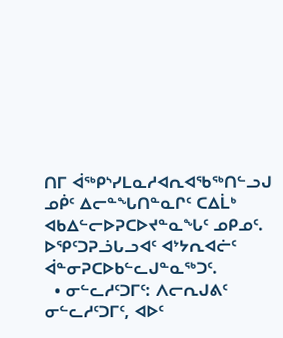ᑎᒥ ᐋᖅᑭᔅᓯᒪᓇᓱᐊᕆᐊᖃᖅᑎᓪᓗᒍ ᓄᑮᑦ ᐃᓕᓐᖓᑎᓐᓇᒋᑦ ᑕᐃᒫᒃ ᐊᑲᐃᓪᓕᐅᕈᑕᐅᔪᓐᓇᖓᑦ ᓄᑭᓄᑦ. ᐅᕿᑦᑐᕈᓘᒐᓗᐊᑦ ᐊᔾᔭᕆᐊᓖᑦ ᐋᓐᓂᕈᑕᐅᑲᓪᓚᒍᓐᓇᖅᑐᑦ.
  • ᓂᓪᓚᓱᑦᑐᒥᑦ: ᐱᓕᕆᒍᕕᑦ ᓂᓪᓚᓱᑦᑐᒥᑦ, ᐊᐅᑦ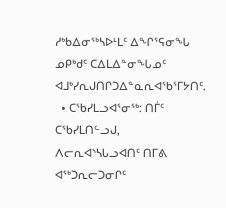ᓱᒃᑲᐃᓂᖅᓴᐅᒻᒪᑦ ᐃᖏᕐᕋᓂᖓ ᓄᑭᒃᑯᑦ ᑕᐃᒪᐃᓐᓂᖓᓄᑦ ᐊᒧᒃᓯᕆᒍᑎᒋᑐᐃᓐᓇᕆᐊᖃᕐᒥᔭᑎᑦ.
  • ᑕᖃᓯᒪᓗᐊᕐᓂᖅ: ᑎᒦᑦ ᑕᖃᓯᒪᑎᓪᓗᒍ, ᐱᓕᕆᐊᔅᓴᒐᓗᐊᑎᑦ ᑎᒥᕕ ᐊᖅᑐᕆᓕᑐᓂᒋᑦ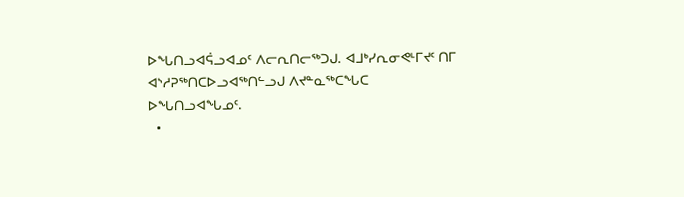ᐅᖓᑎᓗᐊᕌᓗᐊᓄᑦ ᐱᓕᕆᑎᓕᖅᑐᒍ. ᐊᒧᒃᓯᕆᓂᕙᒻᒥᔪᑦ ᑎᒥ ᐊᔅᓱᕈᖅᑎᑕᐅᓗᐊᖅᑎᓪᓗᒍ ᐱᔪᓐᓇᖅᑕᖓᑕ ᐅᖓᑎᓗᐊᖓᓄᑦ.
  •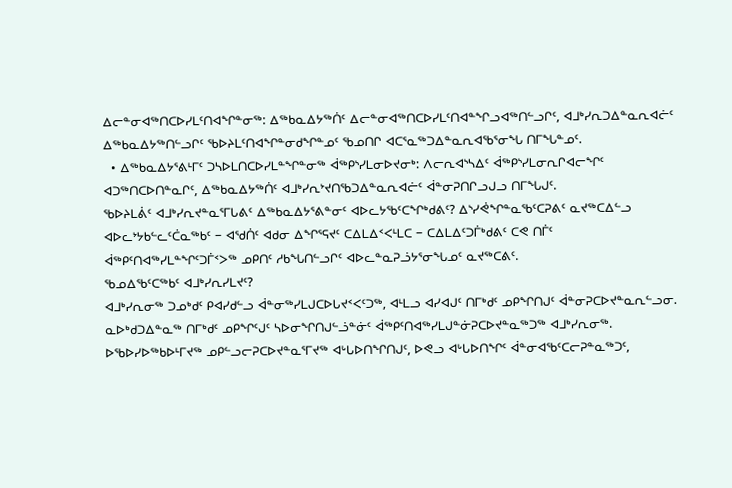ᐃᓕᓐᓂᐊᖅᑎᑕᐅᓯᒪᑦᑎᐊᖏᓐᓂᖅ: ᐃᖅᑲᓇᐃᔭᖅᑏᑦ ᐃᓕᓐᓂᐊᖅᑎᑕᐅᓯᒪᑦᑎᐊᓐᖏᓗᐊᖅᑎᓪᓗᒋᑦ, ᐊᒧᒃᓯᕆᑐᐃᓐᓇᕆᐊᓖᑦ ᐃᖅᑲᓇᐃᔭᖅᑎᓪᓗᒋᑦ ᖃᐅᔨᒪᑦᑎᐊᖏᓐᓂᑯᖏᓐᓄᑦ ᖃᓄᑎᒋ ᐊᑕᕐᓇᖅᑐᐃᓐᓇᕆᐊᖃᕐᓂᖓ ᑎᒥᖓᓐᓄᑦ.
  • ᐃᖅᑲᓇᐃᔭᕐᕕᒻᒥᑦ ᑐᓴᐅᒪᑎᑕᐅᓯᒪᓐᖏᓐᓂᖅ ᐋᖅᑭᔅᓯᒪᓂᐅᔪᓂᒃ: ᐱᓕᕆᐊᔅᓴᐃᑦ ᐋᖅᑭᔅᓯᒪᓂᕆᒋᐊᓕᖏᑦ ᐊᑐᖅᑎᑕᐅᑎᓐᓇᒋᑦ, ᐃᖅᑲᓇᐃᔭᖅᑏᑦ ᐊᒧᒃᓯᕆᔾᔪᑎᖃᑐᐃᓐᓇᕆᐊᓖᑦ ᐋᓐᓂᕈᑎᒋᓗᒍᓗ ᑎᒥᖓᒍᑦ.
ᖃᐅᔨᒪᕖᑦ ᐊᒧᒃᓯᕆᔪᓐᓇᕐᒥᒐᕕᑦ ᐃᖅᑲᓇᐃᔭᕐᕕᓐᓂᑦ ᐊᐅᓚᔭᖃᑦᑕᖏᒃᑯᕕᑦ? ᐃᔅᓯᕚᖏᓐᓇᖃᑦᑕᕈᕕᑦ ᓇᔪᖅᑕᐃᓪᓗ ᐊᐅᓚᔾᔭᑲᓪᓚᑦᑖᓇᖅᑲᑦ − ᐊᖁᑏᑦ ᐊᑯᓂ ᐃᖏᕐᕋᔪᑦ ᑕᐃᒪᐃᑉᐸᒻᒪᑕ − ᑕᐃᒪᐃᑦᑐᒦᒃᑯᕕᑦ ᑕᕙ ᑎᒦᑦ ᐋᖅᑭᑦᑎᐊᖅᓯᒪᓐᖏᑦᑐᒦᑉᐳᖅ ᓄᑭᑎᑦ ᓱᑲᖓᑎᓪᓗᒋᑦ ᐊᐅᓚᓐᓇᕈᓘᔭᕐᓂᖓᓄᑦ ᓇᔪᖅᑕᕕᑦ.
ᖃᓄᐃᖃᑦᑕᖅᑲᑦ ᐊᒧᒃᓯᕆᓯᒪᔪᑦ?
ᐊᒧᒃᓯᕆᓂᖅ ᑐᓄᒃᑯᑦ ᑭᐊᓯᑯᓪᓗ ᐋᓐᓂᖅᓯᒪᒍᑕᐅᒐᔪᑉᐸᑦᑐᖅ, ᐊᒻᒪᓗ ᐊᓯᐊᒍᑦ ᑎᒥᒃᑯᑦ ᓄᑭᖏᑎᒍᑦ ᐋᓐᓂᕈᑕᐅᔪᓐᓇᕆᓪᓗᓂ. ᓇᐅᒃᑯᑐᐃᓐᓇᖅ ᑎᒥᒃᑯᑦ ᓄᑭᖏᑦᒍᑦ ᓴᐅᓂᖏᑎᒍᓪᓘᓐᓃᑦ ᐋᖅᑭᑦᑎᐊᖅᓯᒪᒍᓐᓃᕈᑕᐅᔪᓐᓇᖅᑐᖅ ᐊᒧᒃᓯᕆᓂᖅ. ᐅᖃᐅᓯᐅᖅᑲᐅᒻᒥᔪᖅ ᓄᑭᓪᓗᓕᕈᑕᐅᔪᓐᓇᕐᒥᔪᖅ ᐊᒡᒐᐅᑎᖏᑎᒍᑦ, ᐅᕙᓗ ᐊᒡᒐᐅᑎᖏᑦ ᐋᓐᓂᐊᖃᑦᑕᓕᕈᓐᓇᖅᑐᑦ,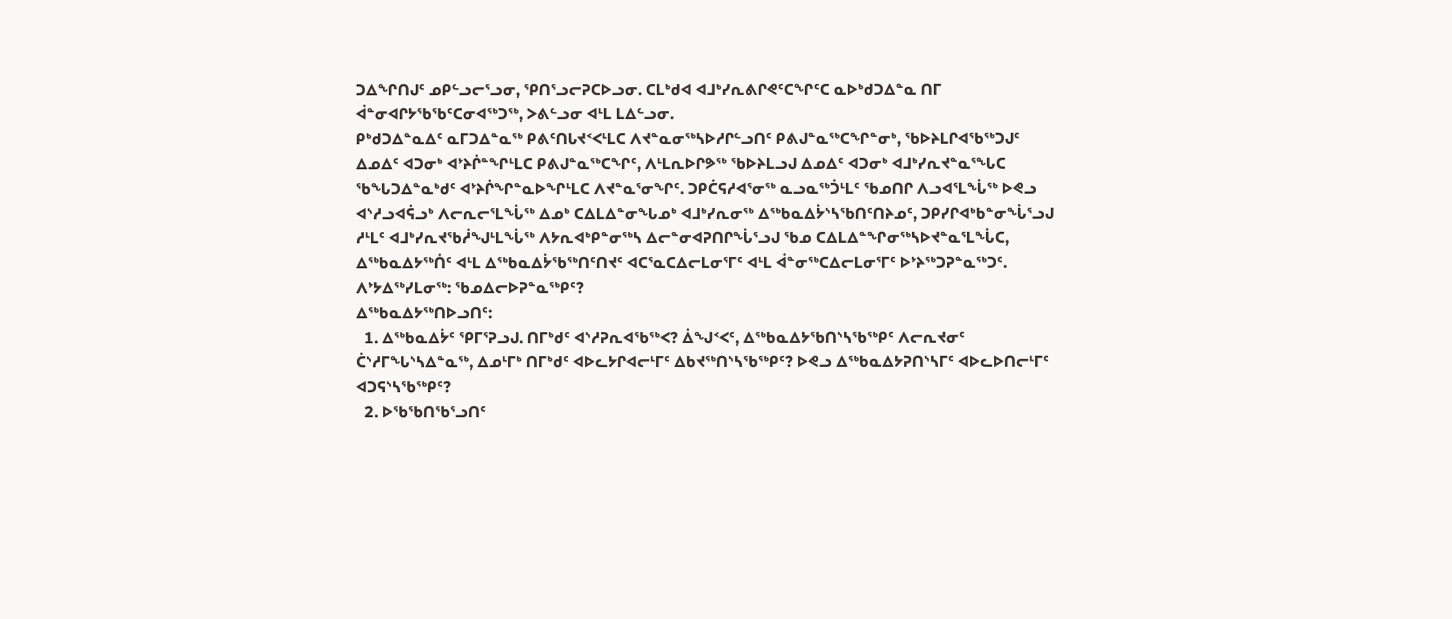ᑐᐃᖏᑎᒍᑦ ᓄᑭᓪᓗᓕᕐᓗᓂ, ᕿᑎᕐᓗᓕᕈᑕᐅᓗᓂ. ᑕᒪᒃᑯᐊ ᐊᒧᒃᓯᕆᕕᒋᕙᑦᑕᖏᑦᑕ ᓇᐅᒃᑯᑐᐃᓐᓇ ᑎᒥ ᐋᓐᓂᐊᒋᔭᖃᖃᑦᑕᓂᐊᖅᑐᖅ, ᐳᕕᓪᓗᓂ ᐊᒻᒪ ᒪᐃᓪᓗᓂ.
ᑭᒃᑯᑐᐃᓐᓇᐃᑦ ᓇᒥᑐᐃᓐᓇᖅ ᑭᕕᑦᑎᒐᔪᑉᐸᒻᒪᑕ ᐱᔪᓐᓇᓂᖅᓴᐅᓱᒋᓪᓗᑎᑦ ᑭᕕᒍᓐᓇᖅᑕᖏᓐᓂᒃ, ᖃᐅᔨᒪᒋᐊᖃᖅᑐᒍᑦ ᐃᓄᐃᑦ ᐊᑐᓂᒃ ᐊᔾᔨᒌᓐᖏᒻᒪᑕ ᑭᕕᒍᓐᓇᖅᑕᖏᑦ, ᐱᒻᒪᕆᐅᒋᕗᖅ ᖃᐅᔨᒪᓗᒍ ᐃᓄᐃᑦ ᐊᑐᓂᒃ ᐊᒧᒃᓯᕆᔪᓐᓇᕐᖓᑕ ᖃᖓᑐᐃᓐᓇᒃᑯᑦ ᐊᔾᔨᒌᖏᓐᓇᐅᖏᒻᒪᑕ ᐱᔪᓐᓇᕐᓂᖏᑦ. ᑐᑭᑖᕋᓱᐊᕐᓂᖅ ᓇᓗᓇᖅᑑᒻᒪᑦ ᖃᓄᑎᒋ ᐱᓗᐊᕐᒪᖔᖅ ᐅᕙᓗ ᐊᔅᓱᓗᐊᕌᓗᒃ ᐱᓕᕆᓕᕐᒪᖔᖅ ᐃᓄᒃ ᑕᐃᒪᐃᓐᓂᖓᓄᒃ ᐊᒧᒃᓯᕆᓂᖅ ᐃᖅᑲᓇᐃᔮᔅᓴᖃᑎᑦᑎᔨᓄᑦ, ᑐᑭᓯᒋᐊᒃᑲᓐᓂᖔᕐᓗᒍ ᓱᒻᒪᑦ ᐊᒧᒃᓯᕆᔪᖃᓲᖑᒻᒪᖔᖅ ᐱᔭᕆᐊᒃᑭᓐᓂᖅᓴ ᐃᓕᓐᓂᐊᕈᑎᒋᖔᕐᓗᒍ ᖃᓄ ᑕᐃᒪᐃᓐᖏᓂᖅᓴᐅᔪᓐᓇᕐᒪᖔᑕ, ᐃᖅᑲᓇᐃᔭᖅᑏᑦ ᐊᒻᒪ ᐃᖅᑲᓇᐃᔮᖃᖅᑎᑦᑎᔪᑦ ᐊᑕᕐᓇᑕᐃᓕᒪᓂᕐᒥᑦ ᐊᒻᒪ ᐋᓐᓂᖅᑕᐃᓕᒪᓂᕐᒥᑦ ᐅᔾᔨᖅᑐᕈᓐᓇᖅᑐᑦ.
ᐱᔾᔭᐃᖅᓯᒪᓂᖅ: ᖃᓄᐃᓕᐅᕈᓐᓇᖅᑭᑦ?
ᐃᖅᑲᓇᐃᔭᖅᑎᐅᓗᑎᑦ:
  1. ᐃᖅᑲᓇᐃᔮᑦ ᕿᒥᕐᕈᓗᒍ. ᑎᒥᒃᑯᑦ ᐊᔅᓱᕈᕆᐊᖃᖅᐸ? ᐄᖑᑉᐸᑦ, ᐃᖅᑲᓇᐃᔭᖃᑎᔅᓴᖃᖅᑭᑦ ᐱᓕᕆᔪᓂᑦ ᑖᔅᓱᒥᖓᔅᓴᐃᓐᓇᖅ, ᐃᓄᒻᒥᒃ ᑎᒥᒃᑯᑦ ᐊᐅᓚᔭᒋᐊᓕᒻᒥᑦ ᐃᑲᔪᖅᑎᔅᓴᖃᖅᑭᑦ? ᐅᕙᓗ ᐃᖅᑲᓇᐃᔭᕈᑎᔅᓴᒥᑦ ᐊᐅᓚᐅᑎᓕᒻᒥᑦ ᐊᑐᕋᔅᓴᖃᖅᑭᑦ?
  2. ᐅᖃᖃᑎᖃᕐᓗᑎᑦ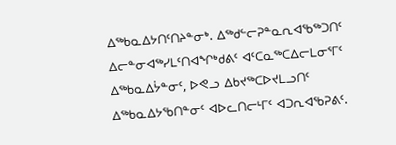ᐃᖅᑲᓇᐃᔭᑎᑦᑎᔨᓐᓂᒃ. ᐃᖅᑯᓪᓕᕈᓐᓇᕆᐊᖃᖅᑐᑎᑦ ᐃᓕᓐᓂᐊᖅᓯᒪᑦᑎᐊᖏᒃᑯᕕᑦ ᐊᑦᑕᓇᖅᑕᐃᓕᒪᓂᕐᒥᑦ ᐃᖅᑲᓇᐃᔮᓐᓂᑦ, ᐅᕙᓗ ᐃᑲᔪᖅᑕᐅᔪᒪᓗᑎᑦ ᐃᖅᑲᓇᐃᔭᖃᑎᓐᓂᑦ ᐊᐅᓚᑎᓕᒻᒥᑦ ᐊᑐᕆᐊᖃᕈᕕᑦ.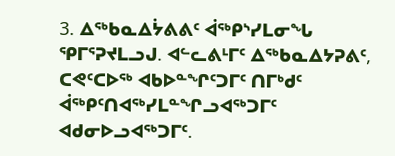3. ᐃᖅᑲᓇᐃᔮᕕᕕᑦ ᐋᖅᑭᔅᓯᒪᓂᖓ ᕿᒥᕐᕈᔪᒪᓗᒍ. ᐊᓪᓚᕕᒻᒥᑦ ᐃᖅᑲᓇᐃᔭᕈᕕᑦ, ᑕᕙᑦᑕᐅᖅ ᐊᑲᐅᓐᖏᑦᑐᒥᑦ ᑎᒥᒃᑯᑦ ᐋᖅᑭᑦᑎᐊᖅᓯᒪᓐᖏᓗᐊᖅᑐᒥᑦ ᐊᑯᓂᐅᓗᐊᖅᑐᒥᑦ.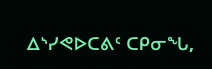ᐃᔅᓯᕙᐅᑕᕕᑦ ᑕᑭᓂᖓ,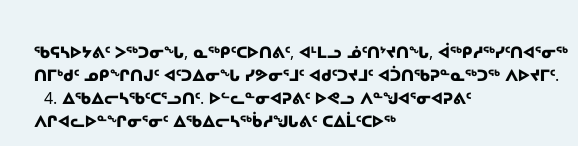ᖃᕋᓴᐅᔭᕕᑦ ᐳᖅᑐᓂᖓ, ᓇᖅᑭᑦᑕᐅᑎᕕᑦ, ᐊᒻᒪᓗ ᓅᑦᑎᔾᔪᑎᖓ, ᐋᖅᑭᓱᖅᓯᑦᑎᐊᕐᓂᖅ ᑎᒥᒃᑯᑦ ᓄᑭᖏᑎᒍᑦ ᐊᑦᑐᐃᓂᖓ ᓯᕗᓂᕐᒧᑦ ᐊᑯᑦᑐᔪᒧᑦ ᐊᑑᑎᖃᕈᓐᓇᖅᑐᖅ ᐱᐅᔪᒥᑦ.
  4. ᐃᖃᐃᓕᓴᖃᑦᑕᕐᓗᑎᑦ. ᐅᓪᓚᓐᓂᐊᕈᕕᑦ ᐅᕙᓗ ᐱᓐᖑᐊᕐᓂᐊᕈᕕᑦ ᐱᒋᐊᓚᐅᓐᖏᓂᕐᓂᑦ ᐃᖃᐃᓕᓴᖅᑳᓱᖑᒐᕕᑦ ᑕᐃᒫᑦᑕᐅᖅ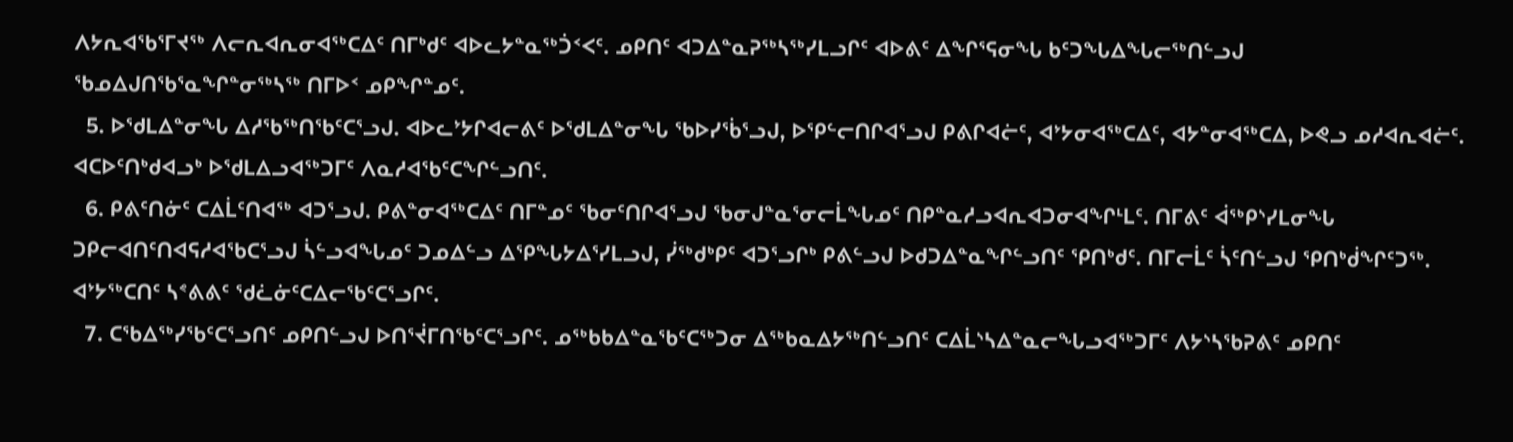ᐱᔭᕆᐊᖃᕐᒥᔪᖅ ᐱᓕᕆᐊᕆᓂᐊᖅᑕᐃᑦ ᑎᒥᒃᑯᑦ ᐊᐅᓚᔭᓐᓇᖅᑑᑉᐸᑦ. ᓄᑭᑎᑦ ᐊᑐᐃᓐᓇᕈᖅᓴᖅᓯᒪᓗᒋᑦ ᐊᐅᕕᑦ ᐃᖏᕐᕋᓂᖓ ᑲᑦᑐᖓᐃᖓᓕᖅᑎᓪᓗᒍ ᖃᓄᐃᒍᑎᖃᕐᓇᖏᓐᓂᖅᓴᖅ ᑎᒥᐅᑉ ᓄᑭᖏᓐᓄᑦ.
  5. ᐅᖁᒪᐃᓐᓂᖓ ᐃᓱᖃᖅᑎᖃᑦᑕᕐᓗᒍ. ᐊᐅᓚᔾᔭᒋᐊᓕᕕᑦ ᐅᖁᒪᐃᓐᓂᖓ ᖃᐅᓯᖄᕐᓗᒍ, ᐅᕿᓪᓕᑎᒋᐊᕐᓗᒍ ᑭᕕᒋᐊᓖᑦ, ᐊᔾᔭᓂᐊᖅᑕᐃᑦ, ᐊᔭᓐᓂᐊᖅᑕᐃ, ᐅᕙᓗ ᓄᓱᐊᕆᐊᓖᑦ. ᐊᑕᐅᑦᑎᒃᑯᐊᓗᒃ ᐅᖁᒪᐃᓗᐊᖅᑐᒥᑦ ᐱᓇᓱᐊᖃᑦᑕᖏᓪᓗᑎᑦ.
  6. ᑭᕕᑦᑎᓃᑦ ᑕᐃᒫᑦᑎᐊᖅ ᐊᑐᕐᓗᒍ. ᑭᕕᓐᓂᐊᖅᑕᐃᑦ ᑎᒥᓐᓄᑦ ᖃᓂᑦᑎᒋᐊᕐᓗᒍ ᖃᓂᒍᓐᓇᕐᓂᓕᒫᖓᓄᑦ ᑎᑭᓐᓇᓱᓗᐊᕆᐊᑐᓂᐊᖏᒻᒪᑦ. ᑎᒥᕕᑦ ᐋᖅᑭᔅᓯᒪᓂᖓ ᑐᑭᓕᐊᑎᑦᑎᐊᕋᓱᐊᖃᑕᕐᓗᒍ ᓵᓪᓗᐊᖓᓄᑦ ᑐᓄᐃᓪᓗ ᐃᕿᖓᔭᐃᕐᓯᒪᓗᒍ, ᓰᖅᑯᒃᑭᑦ ᐊᑐᕐᓗᒋᒃ ᑭᕕᓪᓗᒍ ᐅᑯᑐᐃᓐᓇᖏᓪᓗᑎᑦ ᕿᑎᒃᑯᑦ. ᑎᒥᓕᒫᑦ ᓵᑦᑎᓪᓗᒍ ᕿᑎᒃᑰᖏᑦᑐᖅ. ᐊᔾᔭᖅᑕᑎᑦ ᓴᕝᕕᕕᑦ ᖁᓛᓃᑦᑕᐃᓕᖃᑦᑕᕐᓗᒋᑦ.
  7. ᑕᖃᐃᖅᓯᖃᑦᑕᕐᓗᑎᑦ ᓄᑭᑎᓪᓗᒍ ᐅᑎᕐᔫᒥᑎᖃᑦᑕᕐᓗᒋᑦ. ᓄᖅᑲᑲᐃᓐᓇᖃᑦᑕᖅᑐᓂ ᐃᖅᑲᓇᐃᔭᖅᑎᓪᓗᑎᑦ ᑕᐃᒫᔅᓴᐃᓐᓇᓕᖓᓗᐊᖅᑐᒥᑦ ᐱᔭᔅᓴᖃᕈᕕᑦ ᓄᑭᑎᑦ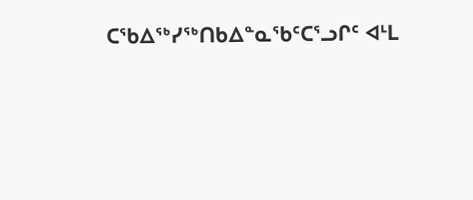ᑕᖃᐃᖅᓯᖅᑎᑲᐃᓐᓇᖃᑦᑕᕐᓗᒋᑦ ᐊᒻᒪ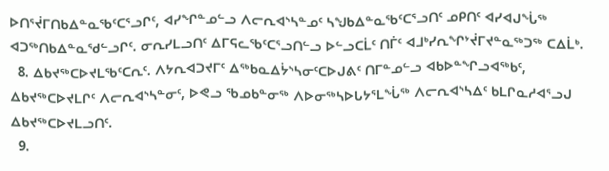ᐅᑎᕐᔫᒥᑎᑲᐃᓐᓇᖃᑦᑕᕐᓗᒋᑦ, ᐊᓯᖏᓐᓄᓪᓗ ᐱᓕᕆᐊᔅᓴᓐᓄᑦ ᓴᖑᑲᐃᓐᓇᖃᑦᑕᕐᓗᑎᑦ ᓄᑭᑎᑦ ᐊᓯᐊᒍᖔᖅ ᐊᑐᖅᑎᑲᐃᓐᓇᖁᓪᓗᒋᑦ. ᓂᕆᓯᒪᓗᑎᑦ ᐃᒥᕋᓚᖃᑦᑕᕐᓗᑎᓪᓗ ᐅᓪᓗᑕᒫᑦ ᑎᒦᑦ ᐊᒧᒃᓯᕆᖏᔾᔫᒥᔪᓐᓇᖅᑐᖅ ᑕᐃᒫᒃ.
  8. ᐃᑲᔪᖅᑕᐅᔪᒪᖃᑦᑕᕆᑦ. ᐱᔭᕆᐊᑐᔪᒥᑦ ᐃᖅᑲᓇᐃᔮᔅᓴᓂᑦᑕᐅᒍᕕᑦ ᑎᒥᓐᓄᓪᓗ ᐊᑲᐅᓐᖏᓗᐊᖅᑲᑦ, ᐃᑲᔪᖅᑕᐅᔪᒪᒋᑦ ᐱᓕᕆᐊᔅᓴᓐᓂᑦ, ᐅᕙᓗ ᖃᓄᑲᓐᓂᖅ ᐱᐅᓂᖅᓴᐅᒐᔭᕐᒪᖔᖅ ᐱᓕᕆᐊᔅᓴᐃᑦ ᑲᒪᒋᓇᓱᐊᕐᓗᒍ ᐃᑲᔪᖅᑕᐅᔪᒪᓗᑎᑦ.
  9.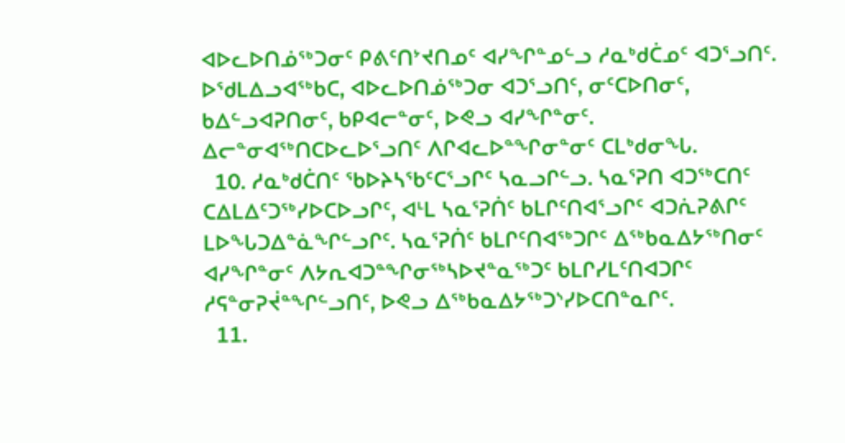ᐊᐅᓚᐅᑎᓅᖅᑐᓂᑦ ᑭᕕᑦᑎᔾᔪᑎᓄᑦ ᐊᓯᖏᓐᓄᓪᓗ ᓱᓇᒃᑯᑖᓄᑦ ᐊᑐᕐᓗᑎᑦ. ᐅᖁᒪᐃᓗᐊᖅᑲᑕ, ᐊᐅᓚᐅᑎᓅᖅᑐᓂ ᐊᑐᕐᓗᑎᑦ, ᓂᑦᑕᐅᑎᓂᑦ, ᑲᐃᓪᓗᐊᕈᑎᓂᑦ, ᑲᑭᐊᓕᓐᓂᑦ, ᐅᕙᓗ ᐊᓯᖏᓐᓂᑦ. ᐃᓕᓐᓂᐊᖅᑎᑕᐅᓚᐅᕐᓗᑎᑦ ᐱᒋᐊᓚᐅᓐᖏᓂᓐᓂᑦ ᑕᒪᒃᑯᓂᖓ.
  10. ᓱᓇᒃᑯᑖᑎᑦ ᖃᐅᔨᓴᖃᑦᑕᕐᓗᒋᑦ ᓴᓇᓗᒋᓪᓗ. ᓴᓇᕐᕈᑎ ᐊᑐᖅᑕᑎᑦ ᑕᐃᒪᐃᑦᑐᖅᓯᐅᑕᐅᓗᒋᑦ, ᐊᒻᒪ ᓴᓇᕐᕈᑏᑦ ᑲᒪᒋᑦᑎᐊᕐᓗᒋᑦ ᐊᑐᕇᕈᕕᒋᑦ ᒪᐅᖓᑐᐃᓐᓈᖏᓪᓗᒋᑦ. ᓴᓇᕐᕈᑏᑦ ᑲᒪᒋᑦᑎᐊᖅᑐᒋᑦ ᐃᖅᑲᓇᐃᔭᖅᑎᓂᑦ ᐊᓯᖏᓐᓂᑦ ᐱᔭᕆᐊᑐᓐᖏᓂᖅᓴᐅᔪᓐᓇᖅᑐᑦ ᑲᒪᒋᓯᒪᑦᑎᐊᑐᒋᑦ ᓱᕋᓐᓂᕈᔫᓐᖏᓪᓗᑎᑦ, ᐅᕙᓗ ᐃᖅᑲᓇᐃᔭᖅᑐᔅᓯᐅᑕᑎᓐᓇᒋᑦ.
  11.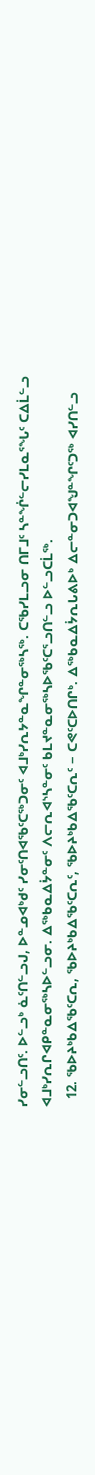ᓯᓂᓪᓗᑎᑦ. ᐅᓪᓗᒃ ᓈᑦᑎᓪᓗᒍ, ᐅᓐᓄᐊᒃᑯᑦ ᓯᓂᑦᑎᐊᖃᑦᑕᖅᑐᓂᑦ ᐊᒧᒃᓯᕆᔭᓐᓇᖏᓐᓂᖅᓴᖅ. ᑕᖃᓯᒪᓗᓂ ᑎᒥᒧᑦ ᓴᓐᖐᓪᓕᓯᒪᓇᕐᖓᑦ ᑕᐃᒫᓪᓗ ᐊᒧᒃᓯᕆᒋᐊᑭᓐᓇᓂᖅᓴᐅᓪᓗᓂ. ᐃᖅᑲᓇᐃᔮᓐᓂᑦ ᐱᓕᕆᐊᔅᓴᓐᓂᑦ ᑲᒪᔪᓐᓇᓂᖅᓴᐅᖃᑦᑕᕐᓗᑎᓪᓗ ᐅᓪᓗᑕᒫᖅ.
  12. ᖃᐅᔨᒃᑲᐃᖃᑦᑕᕆ, ᖃᐅᔨᒃᑲᐃᖃᑦᑕᕆᑦ, ᖃᐅᔨᒃᑲᐃᖃᑦᑕᕆᑦ − ᑕᕙᑦᑕᐅᑎᒋᒃ. ᐃᖅᑲᓇᐃᔮᕆᒐᕕᐅᒃ ᐃᓕᓐᓂᑐᐊᖑᓐᖏᑦᑐᖅ ᐊᓯᑎᓪᓗ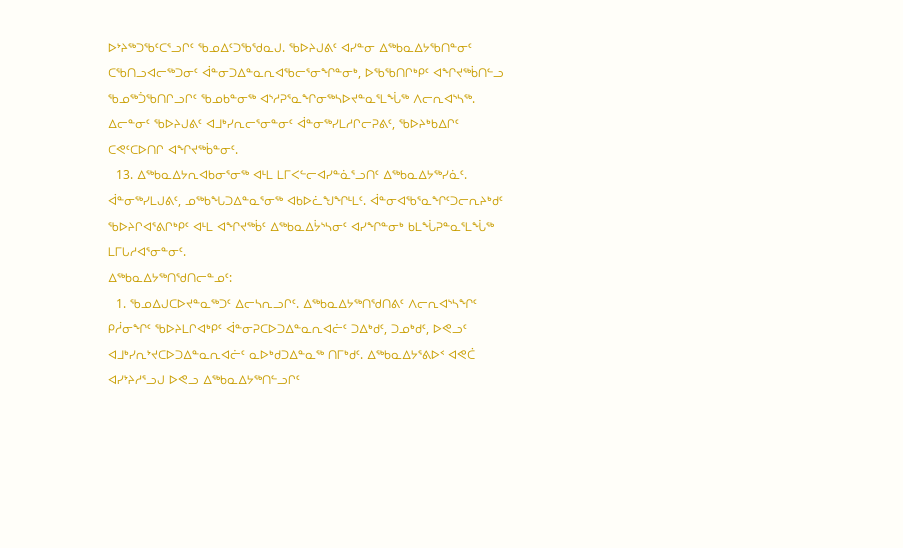ᐅᔾᔨᖅᑐᖃᑦᑕᕐᓗᒋᑦ ᖃᓄᐃᑦᑐᖃᖁᓇᒍ. ᖃᐅᔨᒍᕕᑦ ᐊᓯᓐᓂ ᐃᖅᑲᓇᐃᔭᖃᑎᓐᓂᑦ ᑕᖃᑎᓗᐊᓕᖅᑐᓂᑦ ᐋᓐᓂᑐᐃᓐᓇᕆᐊᖃᓕᕐᓂᖏᓐᓂᒃ, ᐅᖃᖃᑎᒋᒃᑭᑦ ᐊᖏᔪᖅᑳᑎᓪᓗ ᖃᓄᖅᑑᖃᑎᒋᓗᒋᑦ ᖃᓄᑲᓐᓂᖅ ᐊᔅᓱᕈᕐᓇᖏᓂᖅᓴᐅᔪᓐᓇᕐᒪᖔᖅ ᐱᓕᕆᐊᔅᓴᖅ. ᐃᓕᓐᓂᑦ ᖃᐅᔨᒍᕕᑦ ᐊᒧᒃᓯᕆᓕᕐᓂᓐᓂᑦ ᐋᓐᓂᖅᓯᒪᓱᒋᓕᕈᕕᑦ, ᖃᐅᔨᒃᑲᐃᒋᑦ ᑕᕙᑦᑕᐅᑎᒋ ᐊᖏᔪᖅᑳᓐᓂᑦ.
  13. ᐃᖅᑲᓇᐃᔭᕆᐊᑲᓂᕐᓂᖅ ᐊᒻᒪ ᒪᒥᐸᓪᓕᐊᓯᓐᓈᕐᓗᑎᑦ ᐃᖅᑲᓇᐃᔭᖅᓯᓈᑦ. ᐋᓐᓂᖅᓯᒪᒍᕕᑦ, ᓄᖅᑲᖓᑐᐃᓐᓇᕐᓂᖅ ᐊᑲᐅᓛᖑᖏᒻᒪᑦ. ᐋᓐᓂᐊᖃᕐᓇᖏᑦᑐᓕᕆᔨᒃᑯᑦ ᖃᐅᔨᒋᐊᕐᕕᒋᒃᑭᑦ ᐊᒻᒪ ᐊᖏᔪᖅᑳᑦ ᐃᖅᑲᓇᐃᔮᔅᓴᓂᑦ ᐊᓯᖏᓐᓂᒃ ᑲᒪᖔᕈᓐᓇᕐᒪᖔᖅ ᒪᒥᒐᓱᐊᕐᓂᓐᓂᑦ.
ᐃᖅᑲᓇᐃᔭᖅᑎᖁᑎᓕᓐᓄᑦ:
  1. ᖃᓄᐃᒍᑕᐅᔪᓐᓇᖅᑐᑦ ᐃᓕᓴᕆᓗᒋᑦ. ᐃᖅᑲᓇᐃᔭᖅᑎᖁᑎᕕᑦ ᐱᓕᕆᐊᔅᓴᖏᑦ ᑭᓲᓂᖏᑦ ᖃᐅᔨᒪᒋᐊᒃᑭᑦ ᐋᓐᓂᕈᑕᐅᑐᐃᓐᓇᕆᐊᓖᑦ ᑐᐃᒃᑯᑦ, ᑐᓄᒃᑯᑦ, ᐅᕙᓗᑦ ᐊᒧᒃᓯᕆᔾᔪᑕᐅᑐᐃᓐᓇᕆᐊᓖᑦ ᓇᐅᒃᑯᑐᐃᓐᓇᖅ ᑎᒥᒃᑯᑦ. ᐃᖅᑲᓇᐃᔭᕐᕕᐅᑉ ᐊᕙᑖ ᐊᓯᔾᔨᓱᕐᓗᒍ ᐅᕙᓗ ᐃᖅᑲᓇᐃᔭᖅᑎᓪᓗᒋᑦ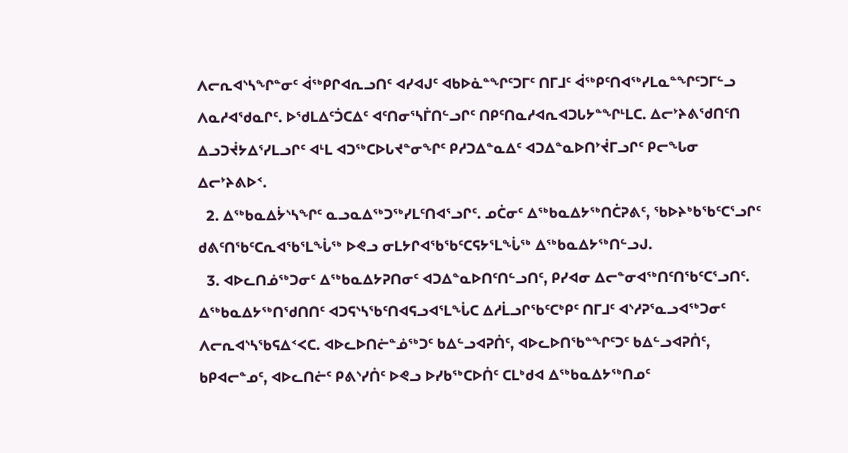ᐱᓕᕆᐊᔅᓴᖏᓐᓂᑦ ᐋᖅᑭᒋᐊᕆᓗᑎᑦ ᐊᓯᐊᒍᑦ ᐊᑲᐅᓈᓐᖏᑦᑐᒥᑦ ᑎᒥᒧᑦ ᐋᖅᑭᑦᑎᐊᖅᓯᒪᓇᓐᖏᑦᑐᒥᓪᓗ ᐱᓇᓱᐊᖁᓇᒋᑦ. ᐅᖁᒪᐃᑦᑑᑕᐃᑦ ᐊᑦᑎᓂᕐᓴᒦᑎᓪᓗᒋᑦ ᑎᑭᑦᑎᓇᓱᐊᕆᐊᑐᒐᔭᓐᖏᒻᒪᑕ. ᐃᓕᔾᔨᕕᖁᑎᑦᑎ ᐃᓗᑐᔫᔭᐃᕐᓯᒪᓗᒋᑦ ᐊᒻᒪ ᐊᑐᖅᑕᐅᒐᔪᓐᓂᖏᑦ ᑭᓱᑐᐃᓐᓇᐃᑦ ᐊᑐᐃᓐᓇᐅᑎᔾᔫᒥᓗᒋᑦ ᑭᓕᖓᓂ ᐃᓕᔾᔨᕕᐅᑉ.
  2. ᐃᖅᑲᓇᐃᔮᔅᓴᖏᑦ ᓇᓗᓇᐃᖅᑐᖅᓯᒪᑦᑎᐊᕐᓗᒋᑦ. ᓄᑖᓂᑦ ᐃᖅᑲᓇᐃᔭᖅᑎᑖᕈᕕᑦ, ᖃᐅᔨᒃᑲᖃᑦᑕᕐᓗᒋᑦ ᑯᕕᑦᑎᖃᑦᑕᕆᐊᖃᕐᒪᖔᖅ ᐅᕙᓗ ᓂᒪᔭᒋᐊᖃᖃᑦᑕᕋᔭᕐᒪᖔᖅ ᐃᖅᑲᓇᐃᔭᖅᑎᓪᓗᒍ.
  3. ᐊᐅᓚᑎᓅᖅᑐᓂᑦ ᐃᖅᑲᓇᐃᔭᕈᑎᓂᑦ ᐊᑐᐃᓐᓇᐅᑎᑦᑎᓪᓗᑎᑦ, ᑭᓯᐊᓂ ᐃᓕᓐᓂᐊᖅᑎᑦᑎᖃᑦᑕᕐᓗᑎᑦ. ᐃᖅᑲᓇᐃᔭᖅᑎᖁᑎᑎᑦ ᐊᑐᕋᔅᓴᖃᑦᑎᐊᕋᓗᐊᕐᒪᖔᑕ ᐃᓱᒫᓗᒋᖃᑦᑕᒃᑭᑦ ᑎᒥᒧᑦ ᐊᔅᓱᕈᕐᓇᓗᐊᖅᑐᓂᑦ ᐱᓕᕆᐊᔅᓴᖃᕋᐃᑉᐸᑕ. ᐊᐅᓚᐅᑎᓖᓐᓅᖅᑐᑦ ᑲᐃᓪᓗᐊᕈᑏᑦ, ᐊᐅᓚᐅᑎᖃᓐᖏᑦᑐᑦ ᑲᐃᓪᓗᐊᕈᑏᑦ, ᑲᑭᐊᓕᓐᓄᑦ, ᐊᐅᓚᑎᓖᑦ ᑭᕕᔅᓯᑏᑦ ᐅᕙᓗ ᐅᓯᑲᖅᑕᐅᑏᑦ ᑕᒪᒃᑯᐊ ᐃᖅᑲᓇᐃᔭᖅᑎᓄᑦ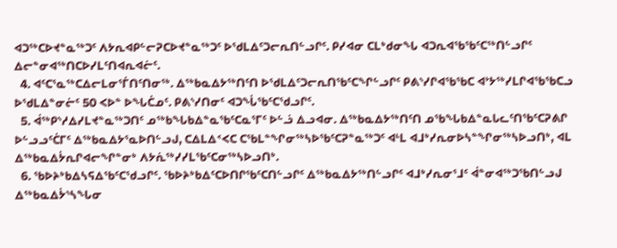ᐊᑐᖅᑕᐅᔪᓐᓇᖅᑐᑦ ᐱᔭᕆᐊᑭᓪᓕᕈᑕᐅᔪᓐᓇᖅᑐᑦ ᐅᖁᒪᐃᑦᑐᓕᕆᑎᓪᓗᒋᑦ. ᑭᓯᐊᓂ ᑕᒪᒃᑯᓂᖓ ᐊᑐᕆᐊᖃᖃᑦᑕᖅᑎᓪᓗᒋᑦ ᐃᓕᓐᓂᐊᖅᑎᑕᐅᓯᒪᑦᑎᐊᕆᐊᓖᑦ.
  4. ᐊᑦᑕᕐᓇᖅᑕᐃᓕᒪᓂᕐᒦᑎᑦᑎᓂᖅ. ᐃᖅᑲᓇᐃᔭᖅᑎᑦᑎ ᐅᖁᒪᐃᑦᑐᓕᕆᑎᖃᑦᑕᖏᓪᓗᒋᑦ ᑭᕕᔅᓯᒋᐊᖃᖃᑕ ᐊᔾᔭᖅᓯᒪᒋᐊᖃᖃᑕᓗ ᐅᖁᒪᐃᓐᓂᓖᑦ 50 ᐸᐅᓐ ᐅᖓᑖᓄᑦ. ᑭᕕᔅᓯᑎᓂᑦ ᐊᑐᖔᖃᑦᑕᖁᓗᒋᑦ.
  5. ᐋᖅᑭᔅᓱᐃᓯᒪᔪᓐᓇᖅᑐᑎᑦ ᓄᖅᑲᖓᑲᐃᓐᓇᖃᑦᑕᓇᕐᒥᑦ ᐅᓪᓘ ᐃᓗᐊᓂ. ᐃᖅᑲᓇᐃᔭᖅᑎᑦᑎ ᓄᖃᖓᑲᐃᓐᓇᒐᓚᑦᑎᖃᑦᑕᕈᕕᒋ ᐅᓪᓗᓗᑦᑖᒥᑦ ᐃᖅᑲᓇᐃᔭᕐᓇᐅᑎᓪᓗᒍ, ᑕᐃᒪᐃᑉᐸᑕ ᑕᖃᒪᓐᖏᓂᖅᓴᐅᖃᑦᑕᕈᓐᓇᖅᑐᑦ ᐊᒻᒪ ᐊᒧᒃᓯᕆᓂᐅᓴᓐᖏᓂᖅᓴᐅᓗᑎᒃ, ᐊᒪ ᐃᖅᑲᓇᐃᔮᕆᒋᐊᓕᖏᓐᓂᒃ ᐱᔭᕇᖅᓯᓯᒪᖃᑦᑕᓂᖅᓴᐅᓗᑎᒃ.
  6. ᖃᐅᔨᒃᑲᐃᓴᕋᐃᖃᑦᑕᖁᓗᒋᑦ. ᖃᐅᔨᒃᑲᐃᑦᑕᐅᑎᒋᖃᑦᑕᑎᓪᓗᒋᑦ ᐃᖅᑲᓇᐃᔭᖅᑎᓪᓗᒋᑦ ᐊᒧᒃᓯᕆᓂᕐᒧᑦ ᐋᓐᓂᐊᖅᑐᖃᑎᓪᓗᒍ ᐃᖅᑲᓇᐃᔮᔅᓴᖓᓂ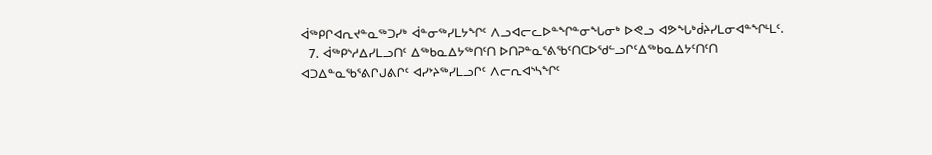ᐋᖅᑭᒋᐊᕆᔪᓐᓇᖅᑐᓯᒃ ᐋᓐᓂᖅᓯᒪᔭᖏᑦ ᐱᓗᐊᓕᓚᐅᓐᖏᓐᓂᖓᓂᒃ ᐅᕙᓗ ᐊᕗᖓᒃᑰᔨᓯᒪᓂᐊᓐᖏᒻᒪᑦ.
  7. ᐋᖅᑭᔅᓱᐃᓯᒪᓗᑎᑦ ᐃᖅᑲᓇᐃᔭᖅᑎᑦᑎ ᐅᑎᕈᓐᓇᕐᕕᖃᑦᑎᑕᐅᖁᓪᓗᒋᑦᐃᖅᑲᓇᐃᔭᑦᑎᑦᑎ ᐊᑐᐃᓐᓇᖃᕐᕕᒋᒍᕕᒋᑦ ᐊᓯᔾᔨᖅᓯᒪᓗᒋᑦ ᐱᓕᕆᐊᔅᓴᖏᑦ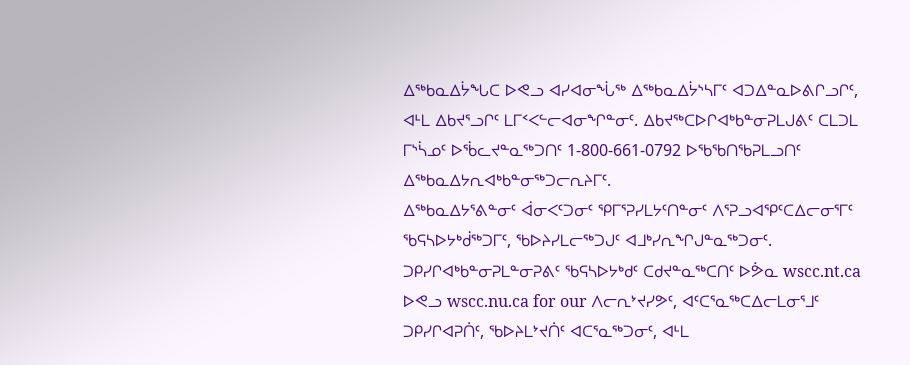ᐃᖅᑲᓇᐃᔮᖓᑕ ᐅᕙᓗ ᐊᓯᐊᓂᖔᖅ ᐃᖅᑲᓇᐃᔮᔅᓴᒥᑦ ᐊᑐᐃᓐᓇᐅᕕᒋᓗᒋᑦ, ᐊᒻᒪ ᐃᑲᔪᕐᓗᒋᑦ ᒪᒥᑉᐸᓪᓕᐊᓂᖏᓐᓂᑦ. ᐃᑲᔪᖅᑕᐅᒋᐊᒃᑲᓐᓂᕈᒪᒍᕕᑦ ᑕᒪᑐᒪ ᒥᔅᓵᓄᑦ ᐅᖄᓚᔪᓐᓇᖅᑐᑎᑦ 1-800-661-0792 ᐅᖃᖃᑎᖃᕈᒪᓗᑎᑦ ᐃᖅᑲᓇᐃᔭᕆᐊᒃᑲᓐᓂᖅᑐᓕᕆᔨᒥᑦ.
ᐃᖅᑲᓇᐃᔭᕐᕕᓐᓂᑦ ᐋᓂᐸᑦᑐᓂᑦ ᕿᒥᕐᕈᓯᒪᔭᑦᑎᓐᓂᑦ ᐱᕐᕈᓗᐊᕿᑦᑕᐃᓕᓂᕐᒥᑦ ᖃᕋᓴᐅᔭᒃᑰᖅᑐᒥᑦ, ᖃᐅᔨᓯᒪᓕᖅᑐᒍᑦ ᐊᒧᒃᓯᕆᖏᒍᓐᓇᖅᑐᓂᑦ. ᑐᑭᓯᒋᐊᒃᑲᓐᓂᕈᒪᓐᓂᕈᕕᑦ ᖃᕋᓴᐅᔭᒃᑯᑦ ᑕᑯᔪᓐᓇᖅᑕᑎᑦ ᐅᕘᓇ wscc.nt.ca ᐅᕙᓗ wscc.nu.ca for our ᐱᓕᕆᔾᔪᓯᕗᑦ, ᐊᑦᑕᕐᓇᖅᑕᐃᓕᒪᓂᕐᒧᑦ ᑐᑭᓯᒋᐊᕈᑏᑦ, ᖃᐅᔨᒪᔾᔪᑏᑦ ᐊᑕᕐᓇᖅᑐᓂᑦ, ᐊᒻᒪ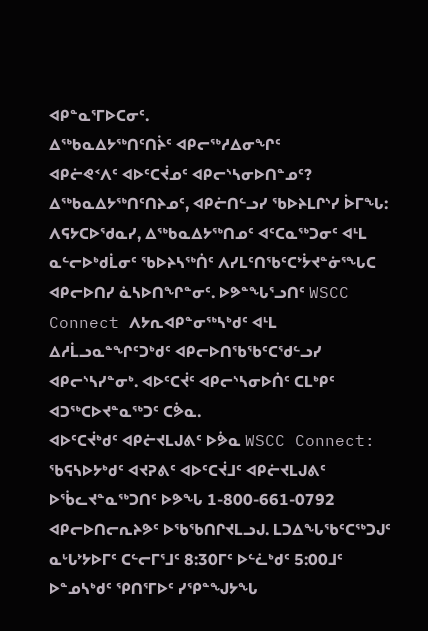ᐊᑭᓐᓇᕐᒥᐅᑕᓂᑦ.
ᐃᖅᑲᓇᐃᔭᖅᑎᑦᑎᔩᑦ ᐊᑭᓕᖅᓱᐃᓂᖏᑦ
ᐊᑭᓖᕙᑉᐱᑦ ᐊᐅᑦᑕᔫᓄᑦ ᐊᑭᓕᔅᓴᓂᐅᑎᓐᓄᑦ?
ᐃᖅᑲᓇᐃᔭᖅᑎᑦᑎᔨᓄᑦ, ᐊᑭᓖᑎᓪᓗᓯ ᖃᐅᔨᒪᒋᔅᓯ ᐆᒥᖓ: ᐱᕋᔭᑕᐅᖁᓇᓯ, ᐃᖅᑲᓇᐃᔭᖅᑎᓄᑦ ᐊᑦᑕᓇᖅᑐᓂᑦ ᐊᒻᒪ ᓇᓪᓕᐅᒃᑯᒫᓂᑦ ᖃᐅᔨᓴᖅᑏᑦ ᐱᓯᒪᑦᑎᖃᑦᑕᔾᔮᔪᓐᓃᕐᖓᑕ ᐊᑭᓕᐅᑎᓯ ᓈᓴᐅᑎᖏᓐᓂᑦ. ᐅᕗᓐᖓᕐᓗᑎᑦ WSCC Connect ᐱᔭᕆᐊᑭᓐᓂᖅᓴᒃᑯᑦ ᐊᒻᒪ ᐃᓱᒫᓗᓇᓐᖏᑦᑐᒃᑯᑦ ᐊᑭᓕᐅᑎᖃᖃᑦᑕᖁᓪᓗᓯ ᐊᑭᓕᔅᓴᓯᓐᓂᒃ. ᐊᐅᑦᑕᔫᑦ ᐊᑭᓕᔅᓴᓂᐅᑏᑦ ᑕᒪᒃᑭᑦ ᐊᑐᖅᑕᐅᔪᓐᓇᖅᑐᑦ ᑕᕘᓇ.
ᐊᐅᑦᑕᔫᒃᑯᑦ ᐊᑭᓖᔪᒪᒍᕕᑦ ᐅᕘᓇ WSCC Connect:
ᖃᕋᓴᐅᔭᒃᑯᑦ ᐊᔪᕈᕕᑦ ᐊᐅᑦᑕᔫᒧᑦ ᐊᑭᓖᔪᒪᒍᕕᑦ ᐅᖄᓚᔪᓐᓇᖅᑐᑎᑦ ᐅᕗᖓ 1-800-661-0792 ᐊᑭᓕᐅᑎᓕᕆᔨᕗᑦ ᐅᖃᖃᑎᒋᔪᒪᓗᒍ. ᒪᑐᐃᖓᖃᑦᑕᖅᑐᒍᑦ ᓇᒡᒐᔾᔭᐅᒥᑦ ᑕᓪᓕᒥᕐᒧᑦ 8:30ᒥᑦ ᐅᓪᓛᒃᑯᑦ 5:00ᒧᑦ ᐅᓐᓄᓴᒃᑯᑦ ᕿᑎᕐᒥᐅᑦ ᓯᕿᓐᖑᔭᖓ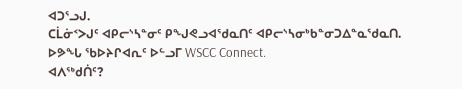ᐊᑐᕐᓗᒍ.
ᑕᒫᓃᑉᐳᒍᑦ ᐊᑭᓕᔅᓴᓐᓂᑦ ᑭᖑᕙᓗᐊᖁᓇᑎᑦ ᐊᑭᓕᔅᓴᓂᒃᑲᓐᓂᑐᐃᓐᓇᖁᓇᑎ. ᐅᕗᖓ ᖃᐅᔨᒋᐊᕆᑦ ᐅᓪᓗᒥ WSCC Connect.
ᐊᐱᖅᑯᑏᑦ?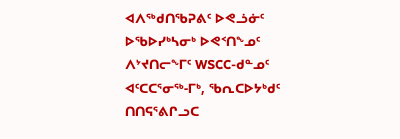ᐊᐱᖅᑯᑎᖃᕈᕕᑦ ᐅᕙᓘᓃᑦ ᐅᖃᐅᓯᒃᓴᓂᒃ ᐅᕙᑉᑎᖕᓄᑦ ᐱᔾᔪᑎᓕᖕᒥᑦ WSCC-ᑯᓐᓄᑦ ᐊᑦᑕᑕᕐᓂᖅ-ᒥᒃ, ᖃᕆᑕᐅᔭᒃᑯᑦ ᑎᑎᕋᕐᕕᒋᓗᑕ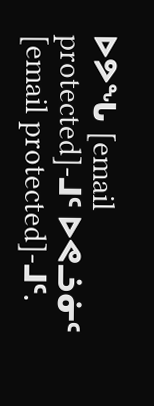ᐅᕗᖓ [email protected]-ᒧᑦ ᐅᕙᓘᓃᑦ [email protected]-ᒧᑦ.